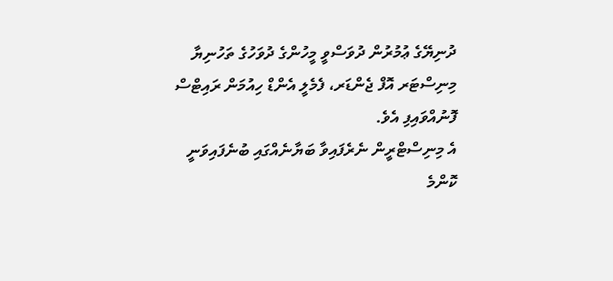ދުނިޔޭގެ ޢުމުރުން ދުވަސްވީ މީހުންގެ ދުވަހުގެ ތަހުނިޔާ މިނިސްޓަރ އޮފް ޖެންޑަރ، ފެމެލީ އެންޑް ހިއުމަން ރައިޓްސް ފޮނުއްވައިފި އެވެ.
އެ މިނިސްޓްރީން ނެރެފައިވާ ބަޔާނެއްގައި ބުނެފައިވަނީ ކޮންމެ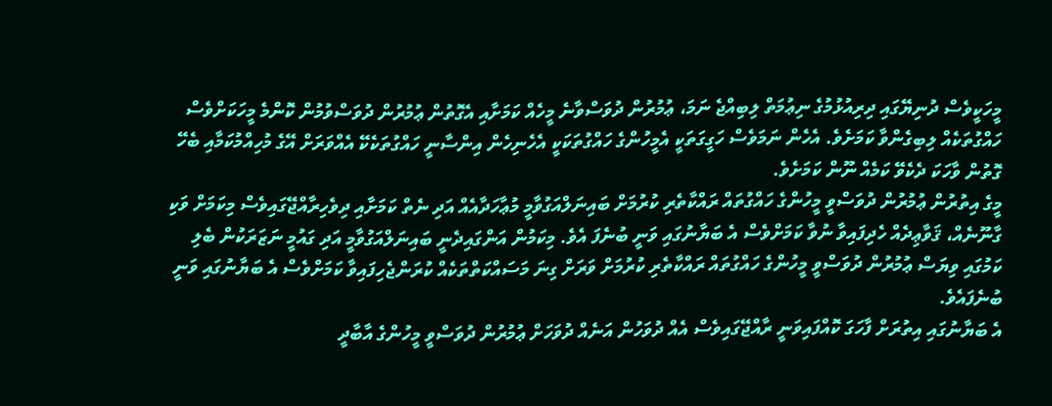މީހަކީވެސް ދުނިޔޭގައި ދިރިއުޅުމުގެ ނިޢުމަތް ލިބިއްޖެ ނަމަ، ޢުމުރުން ދުވަސްވާނެ މީހެއް ކަމަށާއި އެގޮތުން ޢުމުރުން ދުވަސްވުމުން ކޮންމެ މީހަކަށްވެސް ހައްގުތަކެއް ލިބިގެންވާ ކަމަށެވެ. އެހެން ނަމަވެސް ހަގީގަތަކީ އެމީހުންގެ ހައްގުތަކަކީ އެހެނިހެން އިންސާނީ ހައްގުތަކެކޭ އެއްވަރަށް އޭގެ މުހިއްމުކަމާއި ބެހޭ ގޮތުން ވާހަކަ ދެކެވޭ ކަމެއް ނޫން ކަމަށެވެ.
މީގެ އިތުރުން ޢުމުރުން ދުވަސްވީ މީހުންގެ ހައްގުތައް ރައްކާތެރި ކުރުމަށް ބައިނަލްއަގުވާމީ މުޢާހަދާއެއް އަދި ނެތް ކަމަށާއި ދިވެހިރާއްޖޭގައިވެސް މިކަމަށް ވަކި ގާނޫނެއް، ޤަވާޢިދެއް ހެދިފައިވާ ނުވާ ކަމަށްވެސް އެ ބަޔާނުގައި ވަނީ ބުނެފަ އެވެ. މިކަމުން އަންގައިދެނީ ބައިނަލްއަގުވާމީ އަދި ގައުމީ ނަޒަރަކުން ބެލި ކަމުގައި ވިޔަސް ޢުމުރުން ދުވަސްވީ މީހުންގެ ހައްގުތައް ރައްކާތެރި ކުރުމަށް ވަރަށް ގިނަ މަސައްކަތްތަކެއް ކުރަންޖެހިފައިވާ ކަމަށްވެސް އެ ބަޔާނުގައި ވަނީ ބުނެފައެވެ.
އެ ބަޔާނުގައި އިތުރަށް ފާހަގަ ކޮއްފައިވަނީ ރާއްޖޭގައިވެސް އެއް ދުވަހުން އަނެއް ދުވަހަށް ޢުމުރުން ދުވަސްވީ މީހުންގެ އާބާދީ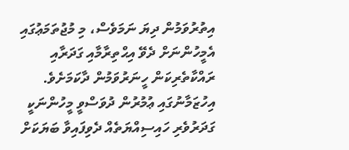އިތުރުވަމުން ދިޔަ ނަމަވެސް، މި މުޖުތަމަޢުގައި އެމީހުންނަށް ދެވޭ އިޙްތިރާމާއި ގަދަރާއި ރައްކާތެރިކަން ހީނަރުވަމުން ދާކަމަށެވެ.
އިހުޒަމާނުގައި ޢުމުރުން ދުވަސްވީ މީހުންނަކީ ގަދަރުވެރި ހައިސިއްޔަތެއް ދެވިފައިވާ ބަޔަކަށް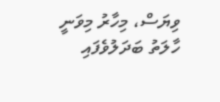ވިޔަސް، މިހާރު މިވަނީ ހާލަތު ބަދަލުވެފައި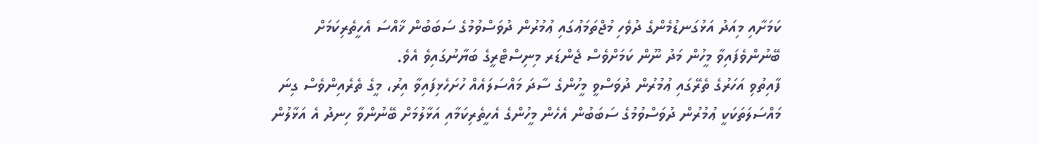ކަމަށާއި މިއަދު އަޅުގަނޑުމެންގެ ދުވެހި މުޖްތަމަޢުގައި ޢުމުރުން ދުވަސްވުމުގެ ސަބަބުން ޚާއްސަ އެހީތެރިކަމަށް ބޭނުންވެފައިވާ މީހުން މަދު ނޫން ކަމަށްވެސް ޖެންޑަރ މިނިސްޓްރީގެ ބަޔާނުގައިވެ އެވެ.
ފާއިތުވި އަހަރުގެ ތެރޭގައި ޢުމުރުން ދުވަސްވީ މީހުންގެ ސާދަ މައްސަލައެއް ހުށަހެޅިފައިވާ އިރު، މީގެ ތެރެއިންވެސް ގިނަ މައްސަލަތަކަކީ ޢުމުރުން ދުވަސްވުމުގެ ސަބަބުން އެހެން މީހުންގެ އެހީތެރިކަމާއި އަޅާލުމަށް ބޭނުންވާ ހިނދު އެ އަޅާލުން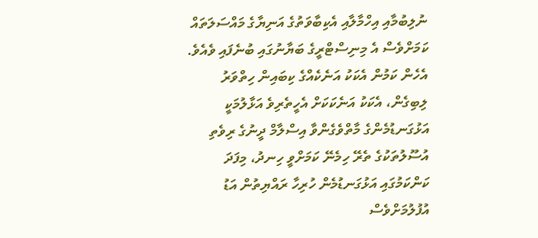ނުލިބުމާއި އިހްމާލާއި އެކިބާވަތުގެ އަނިޔާގެ މައްސަލަތައް ކަމަށްވެސް އެ މިނިސްޓްރީގެ ބަޔާނުގައި ބުނެފައި ވެއެވެ.
އެހެން ކަމުން އެކަކު އަނެކެއްގެ ކިބައިން ހިތްވަރު ލިބިގެން، އެކަކު އަނެކަކަށް އެހީތެރިވެ އަޅާލުމަކީ އަޅުގަނޑުމެންގެ މާތްވެގެންވާ އިސްލާމް ދީނުގެ ރިވެތި އުސޫލުތަކުގެ ތެރޭ ހިމެނޭ ކަމަށްވީ ހިނދު، މިފަދަ ކަންކަމުގައި އަޅުގަނޑުމެން ހުރިހާ ރައްޔިތުން އަޑު އުފުލުމަށްވެސް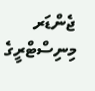ޖެންޑަރ މިނިސްޓްރީގެ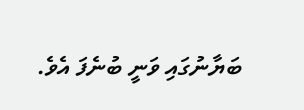ބަޔާނުގައި ވަނީ ބުނެފަ އެވެ.